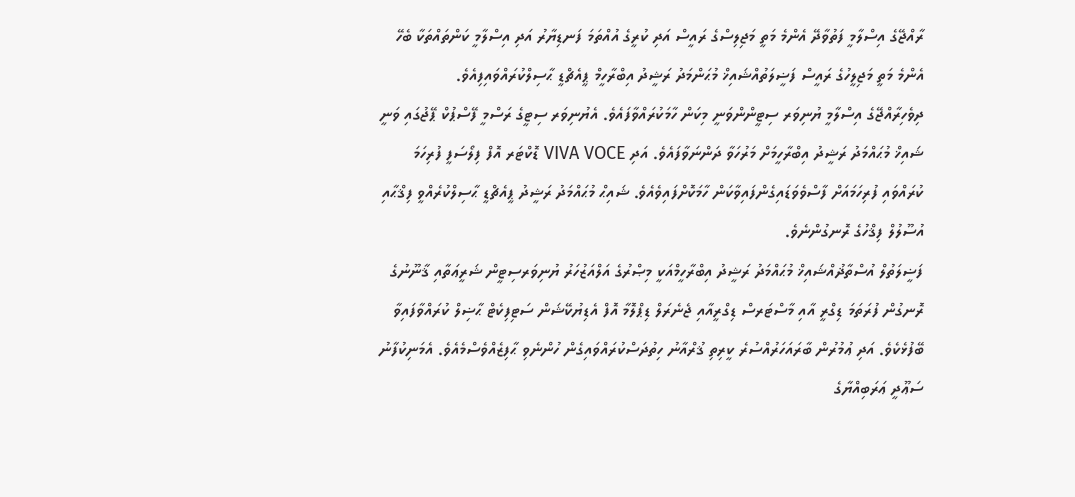ރާއްޖޭގެ އިސްލާމީ ފަތުވާދޭ އެންމެ މަތީ މަޖިލިސްގެ ރައީސް އަދި ކުރީގެ އުއްތަމަ ފަނޑިޔާރު އަދި އިސްލާމީ ކަންތައްތަކާ ބެހޭ އެންމެ މަތީ މަޖިލީހުގެ ރައީސް ފަޟީލަތުއްޝައިޚް މުޙަންމަދު ރަޝީދު އިބްރާހީމް ޕީއެޗްޑީ ޙާސިލްކުރައްވައިފިއެވެ.
ދިވެހިރާއްޖޭގެ އިސްލާމީ ޔުނިވަރ ސިޓީންންވަނީ މިކަން ހާމަކުރައްވާފައެވެ. އެޔުނިވަރ ސިޓީގެ ރަސްމީ ފޭސްޕުކް ޕޭޖުގައި ވަނީ ޝައިޚް މުޙައްމަދު ރަޝީދު އިބްރާހީމަށް މަރުހަވާ ދަންނަވާފައެވެ. އަދި VIVA VOCE ޑޮކްޓަރ އޮފް ފިލޯސަފީ ފުރިހަމަ ކުރައްވައި ފުރިހަމައަށް ފާސްވެވަޑައިގެންފައިވާކަން ހާމަކޮށްފައިވެއެވެ. ޝައިޙް މުޙައްމަދު ރަޝީދު ޕީއެޗްޑީ ޙާސިލްކުރެއްވީ ފިޤްޙާއި އުސޫލުލް ފިޤްހުގެ ރޮނގުންނެވެ.
ފަޟީލަތުލް އުސްތާޛުއްޝައިޚް މުޙައްމަދު ރަޝީދު އިބްރާހީމްއަކީ މިޞްރުގެ އަލްއަޒުހަރު ޔުނިވަރސިޓީން ޝަރީޢަތާއި ޤާނޫނުގެ ރޮނގުން ފުރަތަމަ ޑިގްރީ އާއި މާސްޓަރސް ޑިގްރީއާއި ޖެނެރަލް ޑިޕްލޮމާ އޮފް އެޑިޔުކޭޝަން ސަޓިފިކެޓް ޙާޟިލް ކުރައްވާފައިވާ ބޭފުޅެކެވެ. އަދި ޢުމުރުން ބާރައަހަރުއްސުރެ ކީރިތި ޤުރްއާނު ހިތުދަސްކުރައްވައިގެން ހުންނެވި ޙާފިޒެއްވެސްމެއެވެ. އެމަނިކުފާނު ސަޢޫދީ ޢަރަބިއްޔާގެ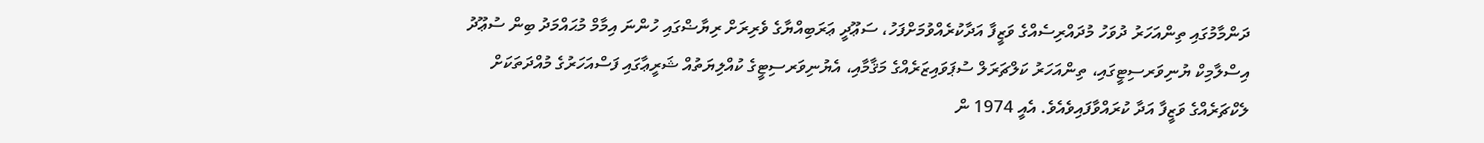ދަންމާމުގައި ތިންއަހަރު ދުވަހު މުދައްރިސެއްގެ ވަޒީފާ އަދާކުރެއްވުމަށްފަހު، ސަޢޫދީ ޢަރަބިއްޔާގެ ވެރިރަށް ރިޔާޟްގައި ހުންނަ އިމާމް މުޙައްމަދު ބިން ސުޢޫދު އިސްލާމިކް ޔުނިވަރސިޓީގައި، ތިންއަހަރު ކަލްޗަރަލް ސުޕަވައިޒަރެއްގެ މަޤާމާއި، އެޔުނިވަރސިޓީގެ ކުއްލިޔަތުއް ޝަރީޢާގައި ފަސްއަހަރުގެ މުއްދަތަކަށް ލެކްޗަރެއްގެ ވަޒީފާ އަދާ ކުރައްވާފައިވެއެވެ. އެއީ 1974 ން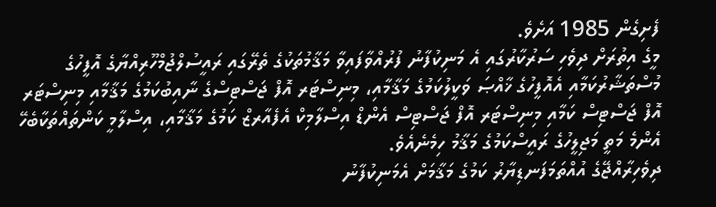ފެށިގެން 1985 އަށެވެ.
މީގެ އިތުރަށް ދިވެހި ސަރުކާރުގައި އެ މަނިކުފާނު ފުރުއްވާފައިވާ މަޤާމުތަކުގެ ތެރޭގައި ރައީސުލްޖުމްހޫރިއްޔާގެ އޮފީހުގެ މުސްތަޝާރުކަމާއި އެއޮފީހުގެ ޚާއްޞަ ވަކީލުކަމުގެ މަޤާމާއި، މިނިސްޓަރ އޮފް ޖަސްޓިސްގެ ނާއިބުކަމުގެ މަޤާމާއި މިނިސްޓަރ އޮފް ޖަސްޓިސް ކަމާއި މިނިސްޓަރ އޮފް ޖަސްޓިސް އެންޑް އިސްލާމިކް އެފެއާރޒް ކަމުގެ މަޤާމާއި، އިސްލާމީ ކަންތައްތަކާބެހޭ އެންމެ މަތީ މަޖިލީހުގެ ރައީސްކަމުގެ މަޤާމު ހިމެނެއެވެ.
ދިވެހިރާއްޖޭގެ އުއްތަމަފަނޑިޔާރު ކަމުގެ މަޤާމަށް އެމަނިކުފާނު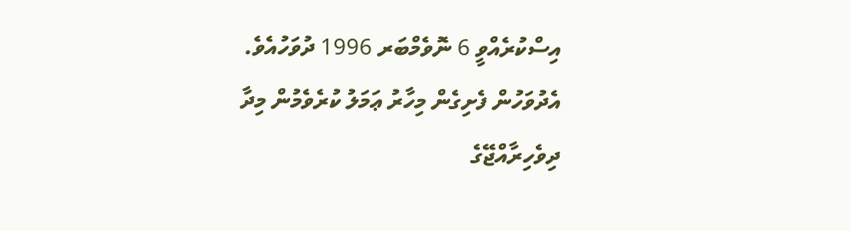އިސްކުރެއްވީ 6 ނޮވެމްބަރ 1996 ދުވަހުއެވެ. އެދުވަހުން ފެށިގެން މިހާރު ޢަމަލު ކުރެވެމުން މިދާ ދިވެހިރާއްޖޭގެ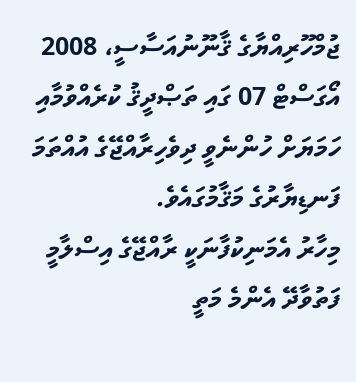ޖުމްހޫރިއްޔާގެ ޤާނޫނުއަސާސީ، 2008 އޯގަސްޓް 07 ގައި ތަޞްދީޤު ކުރެއްވުމާއި ހަމަޔަށް ހުންނެވީ ދިވެހިރާއްޖޭގެ އުއްތަމަ ފަނޑިޔާރުގެ މަޤާމުގައެވެ.
މިހާރު އެމަނިކުފާނަކީ ރާއްޖޭގެ އިސްލާމީ ފަތުވާދޭ އެންމެ މަތީ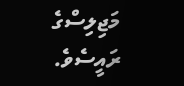މަޖިލިސްގެ ރައީސެވެ.